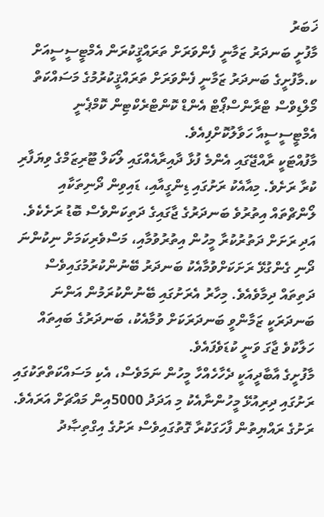ޚަބަރު
މާފުށީ ބަނދަރު ޒަމާނީ ފެންވަރަށް ތަރައްޤީކުރަން އެމްޓީސީސީއަށް
ކ.މާފުށީގެ ބަނދަރު ޒަމާނީ ފެންވަރަށް ތަރައްޤީކުރުމުގެ މަސައްކަތް މޯލްޑިވްސް ޓްރާންސްޕޯޓް އެންޑް ކޮންޓްރެކްޓިން ކޮމްޕެނީ އެމްޓީސީސީއާ ހަވާލުކޮށްފިއެވެ.
މާފުއްޓަކީ ރާއްޖޭގައި އެންމެ ފުޅާ ދާއިރާއެއްގައި ލޯކަލް ޓޫރިޒަމްގެ ވިޔަފާރި ކުރާ ރަށެވެ. މިއާއެކު ރަށުގައި ޑިންގީއާއި، ޑައިވިން ދޯނިތަކާއި ލޯންޗްތައް އިތުރުވެ ބަނދަރުގެ ޖާގައިގެ ދަތިކަންވެސް ބޮޑު ރަށެކެވެ. އަދި ރަށަށް ދަތުރުކުރާ މީހުން އިތުރުވުމާއި، މަސްވެރިކަމަށް ނިކުންނަ ދޯނި ގެންގުޅޭ ރަށަކަށްވުމާއެކު ބަނދަރު ބޭނުންކުރުމުގައިވެސް ދަތިތައް ދިމާވެއެވެ. މިހާރު އެރަށުގައި ބޭނުންކުރަމުން އަންނަ ބަނދަރަކީ ޒަމާންވީ ބަނދަރަކަށް ވުމާއެކު، ބަނދަރުގެ ބައިތައް ހަލާކުވެ ޖާގަ ވަނީ ކުޑަވެފައެވެ.
މާފުށީގެ އާބާދީއަކީ ދެހާހެއްހާ މީހުން ނަމަވެސް، އެކި މަސައްކަތްތަކުގައި ރަށުގައި ދިރިއުޅޭ މީހުންނާއެކު މި އަދަދު 5000އިން މައްޗަށް އަރައެވެ.
ރަށުގެ ރައްޔިތުން ފާހަގަކުރާ ގޮތުގައިވެސް ރަށުގެ އިގްތިޞާދު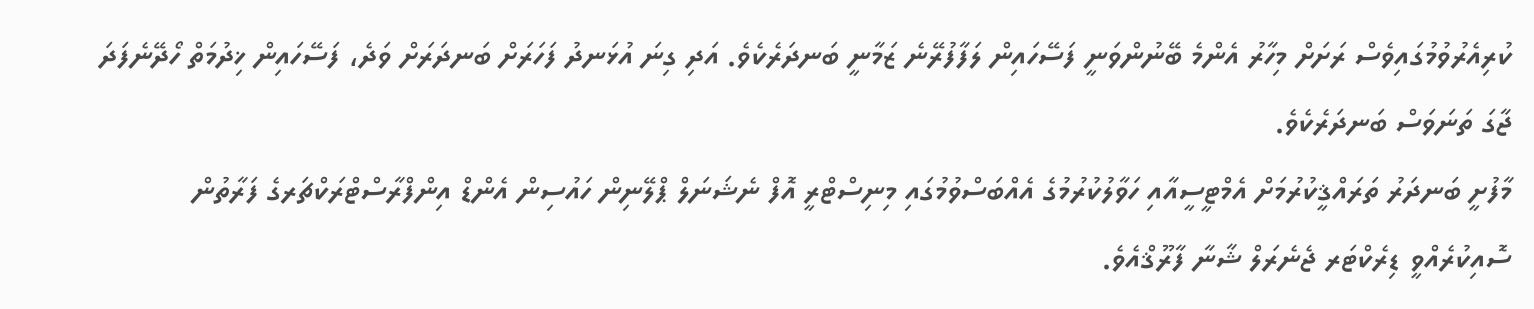ކުރިއެރުވުމުގައިވެސް ރަށަށް މިހާރު އެންމެ ބޭނުންވަނީ ފަސޭހައިން ލަފާފުރޭނެ ޒަމާނީ ބަނދަރެކެވެ. އަދި ގިނަ އުޅަނދު ފަހަރަށް ބަނދަރަށް ވަދެ، ފަސޭހައިން ޚިދުމަތް ހޯދޭނެފަދަ ޖާގަ ތަނަވަސް ބަނދަރެކެވެ.
މާފުށީ ބަނދަރު ތަރައްޤީކުރުމަށް އެމްޓީސީއާއި ހަވާލުކުރުމުގެ އެއްބަސްވުމުގައި މިނިސްޓްރީ އޮފް ނެޝަނަލް ޕްލޭނިން ހައުސިން އެންޑް އިންފްރާސްޓްރަކްޗަރގެ ފަރާތުން ސޮއިކުރެއްވީ ޑިރެކްޓަރ ޖެނެރަލް ޝާނާ ފާރޫޤްއެވެ.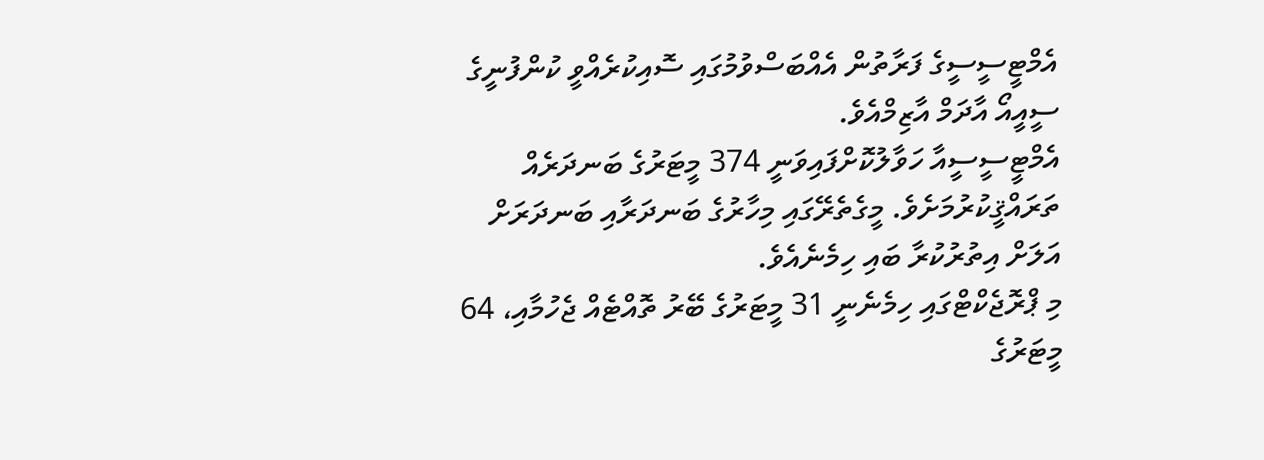އެމްޓީސީސީގެ ފަރާތުން އެއްބަސްވުމުގައި ސޮއިކުރެއްވީ ކުންފުނީގެ ސީއީއޯ އާދަމް އާޒިމްއެވެ.
އެމްޓީސީސީއާ ހަވާލުކޮށްފައިވަނީ 374 މީޓަރުގެ ބަނދަރެއް ތަރައްޤީކުރުމަށެވެ. މީގެތެރޭގައި މިހާރުގެ ބަނދަރާއި ބަނދަރަށް އަލަށް އިތުރުކުރާ ބައި ހިމެނެއެވެ.
މި ޕްރޮޖެކްޓްގައި ހިމެނެނީ 31 މީޓަރުގެ ބޭރު ތޮއްޓެއް ޖެހުމާއި، 64 މީޓަރުގެ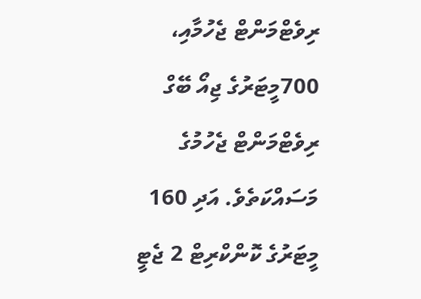ރިވެޓްމަންޓް ޖެހުމާއި، 700މީޓަރުގެ ޖިއޯ ބޭގް ރިވެޓްމަންޓް ޖެހުމުގެ މަސައްކަތެވެ. އަދި 160 މީޓަރުގެ ކޮންކްރިޓް 2 ޖެޓީ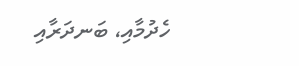ހެދުމާއި، ބަނދަރާއި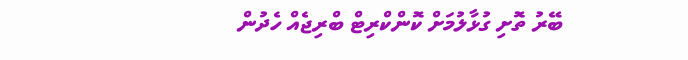ބޭރު ތޮށި ގުޅާލުމަށް ކޮންކްރިޓް ބްރިޖެއް ހެދުން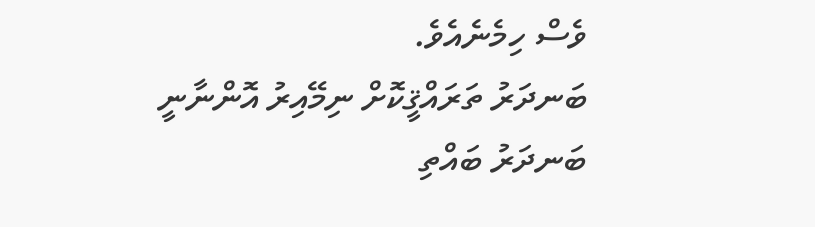ވެސް ހިމެނެއެވެ.
ބަނދަރު ތަރައްޤީކޮށް ނިމޭއިރު އޮންނާނީ ބަނދަރު ބައްތި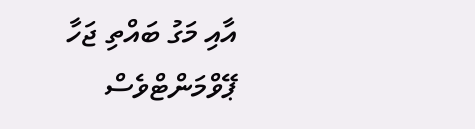އާއި މަގު ބައްތި ޖަހާ ޕޭވްމަންޓްވެސް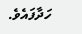ހަދާފައެވެ.